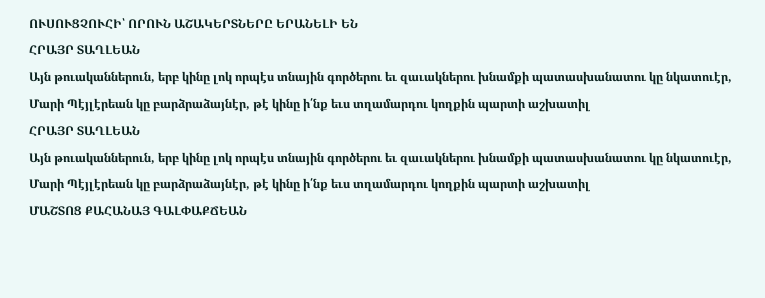ՈՒՍՈՒՑՉՈՒՀԻ՝ ՈՐՈՒՆ ԱՇԱԿԵՐՏՆԵՐԸ ԵՐԱՆԵԼԻ ԵՆ
ՀՐԱՅՐ ՏԱՂԼԵԱՆ
Այն թուականներուն, երբ կինը լոկ որպէս տնային գործերու եւ զաւակներու խնամքի պատասխանատու կը նկատուէր, Մարի Պէյլէրեան կը բարձրաձայնէր, թէ կինը ի՛նք եւս տղամարդու կողքին պարտի աշխատիլ
ՀՐԱՅՐ ՏԱՂԼԵԱՆ
Այն թուականներուն, երբ կինը լոկ որպէս տնային գործերու եւ զաւակներու խնամքի պատասխանատու կը նկատուէր, Մարի Պէյլէրեան կը բարձրաձայնէր, թէ կինը ի՛նք եւս տղամարդու կողքին պարտի աշխատիլ
ՄԱՇՏՈՑ ՔԱՀԱՆԱՅ ԳԱԼՓԱՔՃԵԱՆ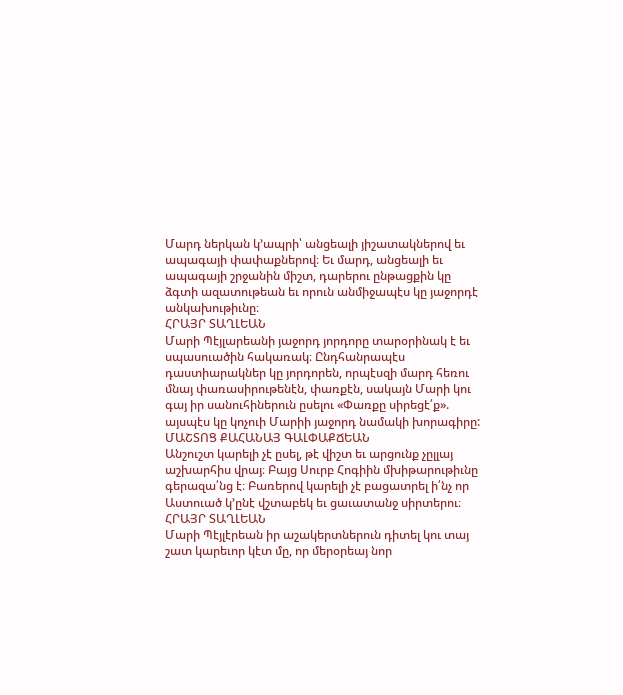Մարդ ներկան կ՚ապրի՝ անցեալի յիշատակներով եւ ապագայի փափաքներով։ Եւ մարդ, անցեալի եւ ապագայի շրջանին միշտ, դարերու ընթացքին կը ձգտի ազատութեան եւ որուն անմիջապէս կը յաջորդէ անկախութիւնը։
ՀՐԱՅՐ ՏԱՂԼԵԱՆ
Մարի Պէյլարեանի յաջորդ յորդորը տարօրինակ է եւ սպասուածին հակառակ։ Ընդհանրապէս դաստիարակներ կը յորդորեն, որպէսզի մարդ հեռու մնայ փառասիրութենէն, փառքէն, սակայն Մարի կու գայ իր սանուհիներուն ըսելու «Փառքը սիրեցէ՛ք». այսպէս կը կոչուի Մարիի յաջորդ նամակի խորագիրը:
ՄԱՇՏՈՑ ՔԱՀԱՆԱՅ ԳԱԼՓԱՔՃԵԱՆ
Անշուշտ կարելի չէ ըսել, թէ վիշտ եւ արցունք չըլլայ աշխարհիս վրայ։ Բայց Սուրբ Հոգիին մխիթարութիւնը գերազա՛նց է։ Բառերով կարելի չէ բացատրել ի՛նչ որ Աստուած կ՚ընէ վշտաբեկ եւ ցաւատանջ սիրտերու։
ՀՐԱՅՐ ՏԱՂԼԵԱՆ
Մարի Պէյլէրեան իր աշակերտներուն դիտել կու տայ շատ կարեւոր կէտ մը, որ մերօրեայ նոր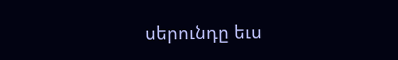սերունդը եւս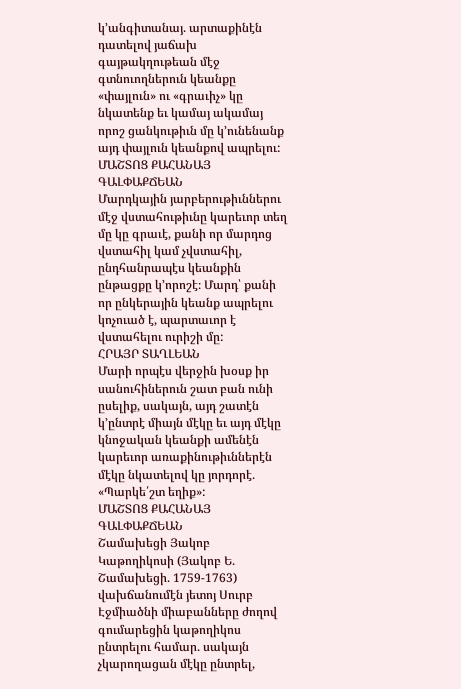կ՚անգիտանայ. արտաքինէն դատելով յաճախ գայթակղութեան մէջ գտնուողներուն կեանքը «փայլուն» ու «գրաւիչ» կը նկատենք եւ կամայ ակամայ որոշ ցանկութիւն մը կ՚ունենանք այդ փայլուն կեանքով ապրելու:
ՄԱՇՏՈՑ ՔԱՀԱՆԱՅ ԳԱԼՓԱՔՃԵԱՆ
Մարդկային յարբերութիւններու մէջ վստահութիւնը կարեւոր տեղ մը կը գրաւէ, քանի որ մարդոց վստահիլ կամ չվստահիլ, ընդհանրապէս կեանքին ընթացքը կ՚որոշէ։ Մարդ՝ քանի որ ընկերային կեանք ապրելու կոչուած է, պարտաւոր է վստահելու ուրիշի մը:
ՀՐԱՅՐ ՏԱՂԼԵԱՆ
Մարի որպէս վերջին խօսք իր սանուհիներուն շատ բան ունի ըսելիք, սակայն, այդ շատէն կ՚ընտրէ միայն մէկը եւ այդ մէկը կնոջական կեանքի ամենէն կարեւոր առաքինութիւններէն մէկը նկատելով կը յորդորէ. «Պարկե՛շտ եղիք»:
ՄԱՇՏՈՑ ՔԱՀԱՆԱՅ ԳԱԼՓԱՔՃԵԱՆ
Շամախեցի Յակոբ Կաթողիկոսի (Յակոբ Ե. Շամախեցի. 1759-1763) վախճանումէն յետոյ Սուրբ Էջմիածնի միաբանները ժողով գումարեցին կաթողիկոս ընտրելու համար. սակայն չկարողացան մէկը ընտրել,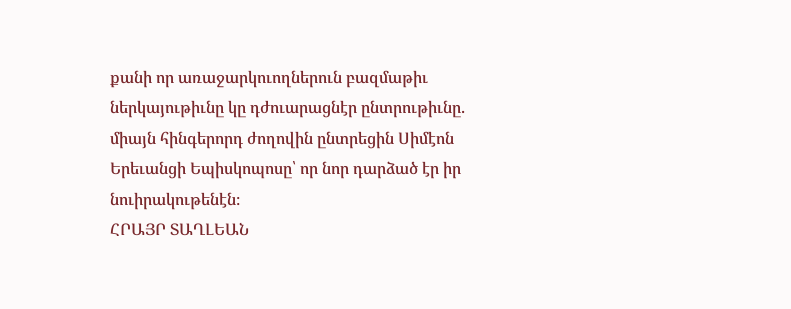քանի որ առաջարկուողներուն բազմաթիւ ներկայութիւնը կը դժուարացնէր ընտրութիւնը. միայն հինգերորդ ժողովին ընտրեցին Սիմէոն Երեւանցի Եպիսկոպոսը՝ որ նոր դարձած էր իր նուիրակութենէն։
ՀՐԱՅՐ ՏԱՂԼԵԱՆ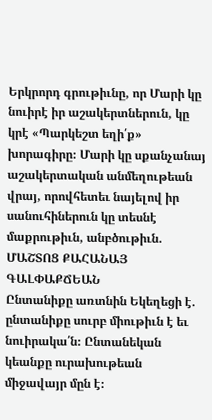Երկրորդ գրութիւնը, որ Մարի կը նուիրէ իր աշակերտներուն, կը կրէ «Պարկեշտ եղի՛ք» խորագիրը։ Մարի կը սքանչանայ աշակերտական անմեղութեան վրայ, որովհետեւ նայելով իր սանուհիներուն կը տեսնէ մաքրութիւն, անբծութիւն.
ՄԱՇՏՈՑ ՔԱՀԱՆԱՅ ԳԱԼՓԱՔՃԵԱՆ
Ընտանիքը առտնին Եկեղեցի է. ընտանիքը սուրբ միութիւն է եւ նուիրակա՛ն։ Ընտանեկան կեանքը ուրախութեան միջավայր մըն է։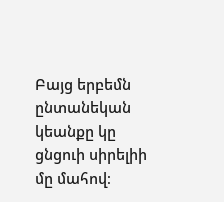Բայց երբեմն ընտանեկան կեանքը կը ցնցուի սիրելիի մը մահով։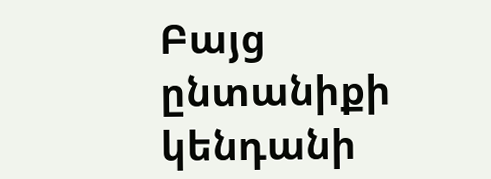Բայց ընտանիքի կենդանի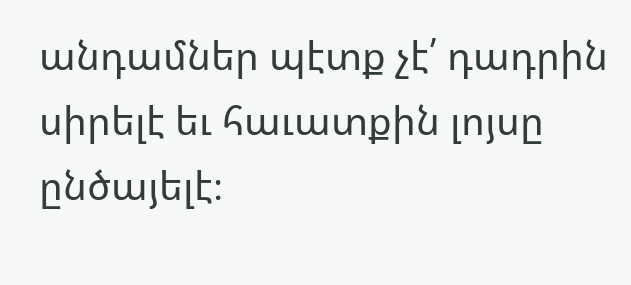անդամներ պէտք չէ՛ դադրին սիրելէ եւ հաւատքին լոյսը ընծայելէ։